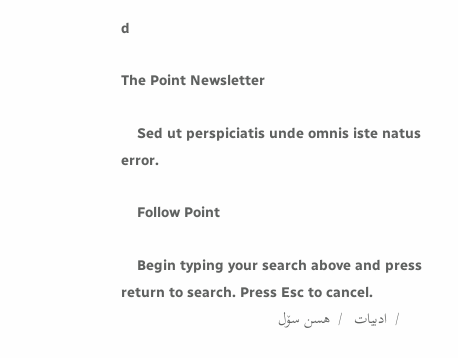d

The Point Newsletter

    Sed ut perspiciatis unde omnis iste natus error.

    Follow Point

    Begin typing your search above and press return to search. Press Esc to cancel.
      /  ادبیات   /  هسن سۆل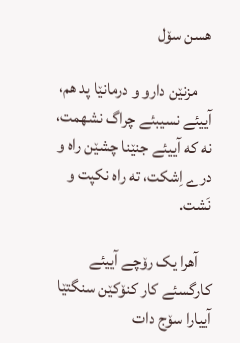هسن سۆل

    مزنێن دارو و درمانێا پد هم، آییئے نسیبئے چراگ نشهمت، نه که آییئے جنێنا چشێن راه و درے اِشکت، ته راه نکپت و نَشت.

    آهرا یک رۆچے آییئے کارگسئے کار کنۆکێن سنگتێا آییارا سۆج دات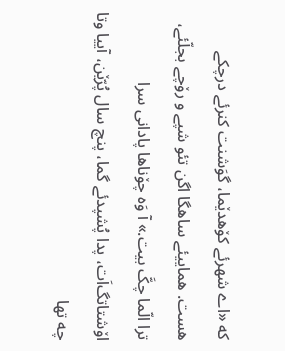که «اے شهرئے کۆهدێما، گوَشنت کنرئے درچکے هست. هماییئے ساهگا اگن تئو شپے و رۆچے بجلّئے، ترا الّما چکَّ بیت.» آ وَه چۆناها پادانی سرا اۆشتاتگ‌اَت، پدا پُشپدئے گما، پنچ سال پُرّێن، آییا وتا چه تها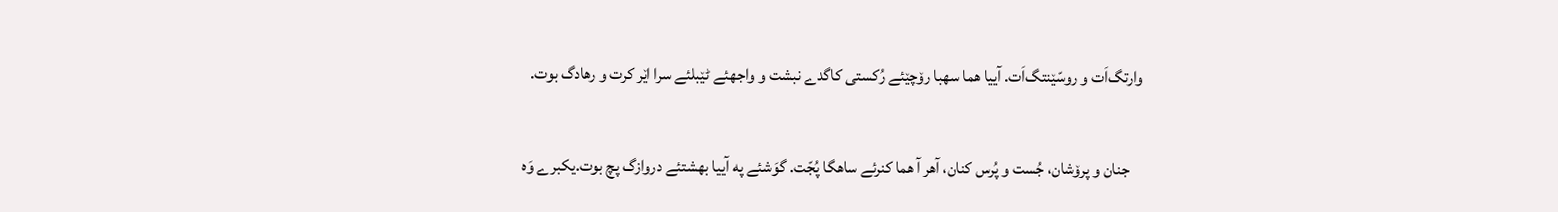وارتگ‌اَت و روسّێنتگ‌اَت. آییا هما سهبا رۆچێئے رُکستی کاگدے نبشت و واجهئے ٹێبلئے سرا اێر کرت و رهادگ بوت.

    جنان و پرۆشان، جُست و پُرس کنان، آهر آ هما کنرئے ساهگا پُجّت. گوَشئے په آییا بهشتئے دروازگ پچ بوت.یکبرے وَه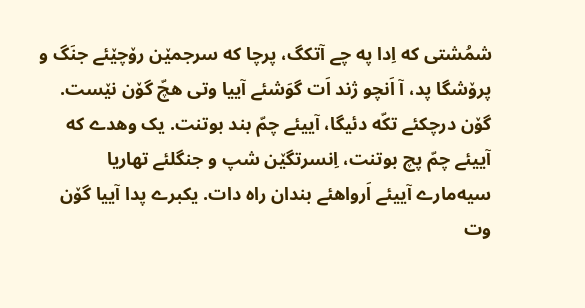شمُشتی که اِدا په چے آتکگ، پرچا که سرجمێن رۆچێئے جنَگ و پرۆشگا پد، آ اَنچو ژند اَت گوَشئے آییا وتی هچّ گۆن نێست. گۆن درچکئے تکّه دئیگا، آییئے چمّ بند بوتنت. یک وهدے که آییئے چمّ پچ بوتنت، اِنسرتگێن شپ و جنگلئے تهاریا سیه‌مارے آییئے اَرواهئے بندان راه دات. یکبرے پدا آییا گۆن وت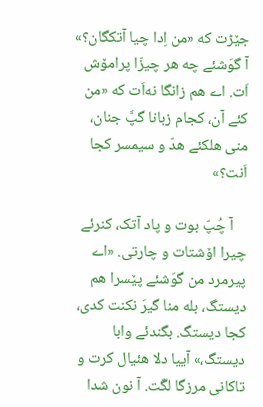جێڑت که «من اِدا چیا آتکگان؟» آ گوَشئے چه هر چیزّا پرامۆش اَت. اے هم زانگا نه‌اَت که «من کئے آن، کجام زبانا گپَّ جنان، منی هلکئے هدّ و سیمسر کجا اَنت؟»

    آ چُپّ بوت و پاد آتک، کنرئے چیرا اۆشتات و چارتی. «اے پیرمرد من گوَشئے پێسرا هم دیستگ، بله منا گیرَ نکنت کدی، کجا دیستگ. بگندئے وابا دیستگ،» آییا دلا هئیال کرت و تاکانی مرزگا لگّت. آ نون شدا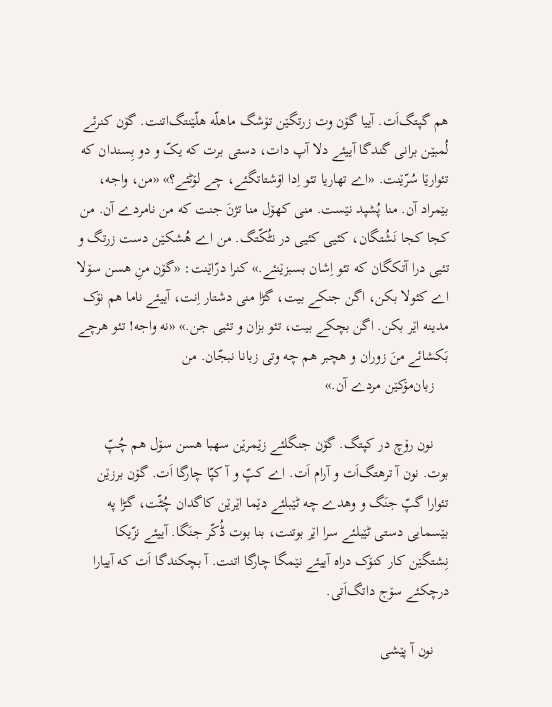هم گپتگ‌اَت. آییا گۆن وت زرتگێن تۆشگ ماهلّه هلّێنتگ‌اتنت. گۆن کنرئے لُمبێن برانی گندگا آییئے دلا آپ دات، دستی برت که یکّ و دو بِسندان که تئوارێا سُرّێنت. «اے تهاریا تئو اِدا اۆشتاتگئے، چے لۆٹئے؟» «من، واجه، بێمراد آن. منا پُشپد نێست. منی کهۆل منا تژنَ جنت که من نامردے آن. من کجا کجا نَشُتگان، کئیی کئیی در نٹُکّتگ. من اے هُشکێن دست زرتگ و تئیی درا آتکگان که تئو اِشان بسبزێنئے.» کنرا درّاێنت: «گۆن منِ هسن سۆلا اے کئولا بکن، اگن جنکے بیت، گڑا منی دشتار اِنت، آییئے ناما هم نۆک مدینه اێر بکن. اگن بچکے بیت، تئو بزان و تئیی جن.» «نه واجه! تئو هرچے بَکشائے منَ زوران و هچبر هم چه وتی زبانا نبجّان. من
    زبان‌مۆکێن مردے آن.»

    نون رۆچ در کپتگ. گۆن جنگلئے زێمرێن سهبا هسن سۆل هم چُپّ بوت. نون آ ترهتگ‌اَت و آرام اَت. اے کپّ و آ کپّا چارگا اَت. گۆن برزێن تئوارا گپّ جنَگ و وهدے چه ٹێبلئے دێما اێرێن کاگدان چُٹّت، گڑا په بێسمایی دستی ٹێبلئے سرا اێر بوتنت، بنا بوت ڈُکّر جنَگا. آییئے نزّیکا نِشتگێن کار کنۆک دراه آییئے نێمگا چارگا اتنت. آ بچکندگا اَت که آییارا درچکئے سۆج داتگ‌اَتی.

    نون آ پێشی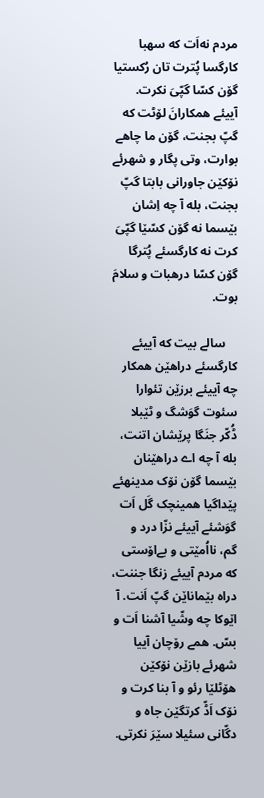مردم نه‌اَت که سهبا کارگسا پُترت تان رُکستیا گۆن کسّا گپّیَ نکرت. آییئے همکارانَ لۆٹت که گپّ بجنت، گۆن ما چاهے بوارت، وتی پگار و شهرئے نۆکێن جاورانی بابتا گپّ بجنت، بله آ چه اِشان بێسما نه گۆن کسّێا گپّیَ کرت نه کارگسئے پُترگا گۆن کسّا درهبات و سلامَ بوت.

    سالے بیت که آییئے کارگسئے دراهێن همکار چه آییئے برزێن تئوارا سئوت گوَشگ و ٹێبلا ڈُکّر جنَگا پرێشان اتنت، بله آ چه اے دراهێنان بێسما گۆن نۆک مدینهئے پێداگیا همینچک گَل اَت گوَشئے آییئے نزّا درد و گم، نااُمێتی و بےاۆستی که مردم آییئے زنگا جننت، دراه بێماناێن گپّ اَنت. آ اێوکا چه وشّیا آشنا اَت و بسّ. همے رۆچان آییا شهرئے بازێن نۆکێن هۆٹلێا رئو و آ بنا کرت و نۆک اَڈّ کرتگێن جاه و دگّانی سئیلا سێرَ نکرتی.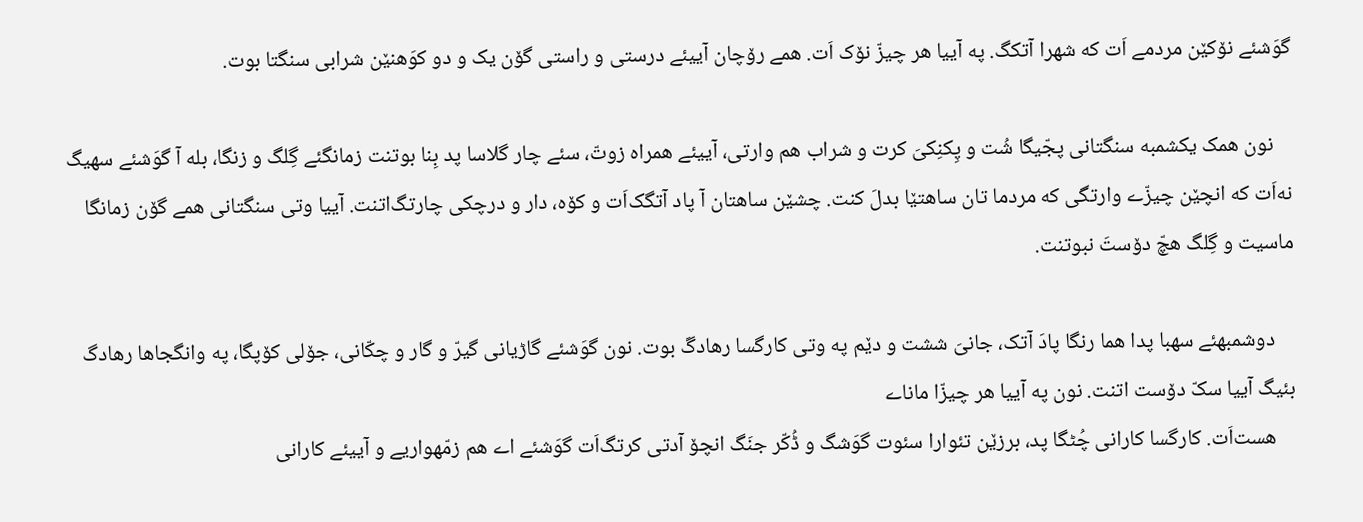گوَشئے نۆکێن مردمے اَت که شهرا آتکگ. په آییا هر چیزّ نۆک اَت. همے رۆچان آییئے درستی و راستی گۆن یک و دو کوَهنێن شرابی سنگتا بوت.

    نون همک یکشمبه سنگتانی پجّیگا شُت و پِکنِکیَ کرت و شراب هم وارتی، آییئے همراه زوتّ، سئے چار گلاسا پد بِنا بوتنت زمانگئے گِلگ و زنگا، بله آ گوَشئے سهیگ نه‌اَت که انچێن چیزّے وارتگی که مردما تان ساهتێا بدلَ کنت. چشێن ساهتان آ پاد آتگک‌اَت و کۆه، دار و درچکی چارتگ‌اتنت. آییا وتی سنگتانی همے گۆن زمانگا ماسیت و گِلگ هچّ دۆستَ نبوتنت.

    دوشمبهئے سهبا پدا هما رنگا پادَ آتک، جانیَ ششت و دێم په وتی کارگسا رهادگَ بوت. نون گوَشئے گاڑیانی گیرّ و گار و چکّانی، جۆلی کۆپگا، په وانگجاها رهادگ بئیگ آییا سکّ دۆست اتنت. نون په آییا هر چیزّا ماناے
    هست‌اَت. کارگسا کارانی چُٹگا پد، برزێن تئوارا سئوت گوَشگ و ڈُکّر جنَگ انچۆ آدتی کرتگ‌اَت گوَشئے اے هم زمّهواریے و آییئے کارانی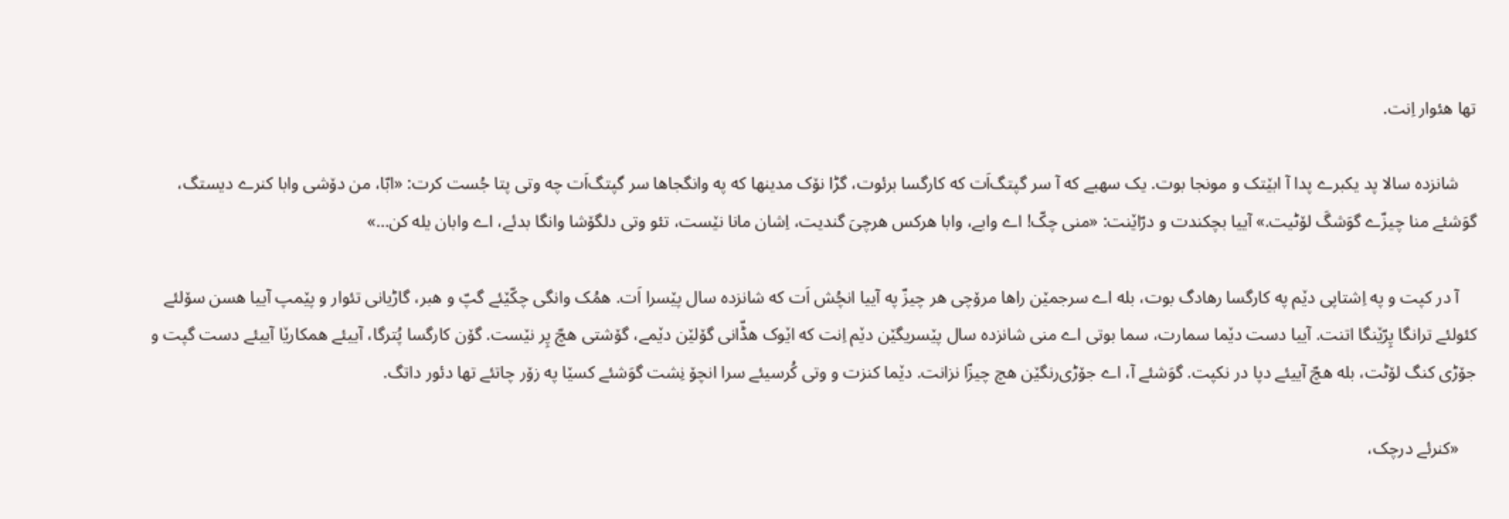تها هئوار اِنت.

    شانزده سالا پد یکبرے پدا آ ابێتک و مونجا بوت. یک سهبے که آ سر گپتگ‌اَت که کارگسا برئوت، گڑا نۆک مدینها که په وانگجاها سر گپتگ‌اَت چه وتی پتا جُست کرت: «ابّا، من دۆشی وابا کنرے دیستگ، گوَشئے منا چیزّے گوَشگَ لۆٹیت.» آییا بچکندت و درّاێنت: «منی چکّ! اے وابے، وابا هرکس هرچیَ گندیت، اِشان مانا نێست، تئو وتی دلگۆشا وانگا بدئے، اے وابان یله کن…»

    آ در کپت و په اِشتاپی دێم په کارگسا رهادگ بوت، بله اے سرجمێن راها مرۆچی هر چیزّ په آییا انچُش اَت که شانزده سال پێسرا اَت. همُک وانگی چکّێئے گپّ و هبر، گاڑیانی تئوار و پێمپ آییا هسن سۆلئے کئولئے ترانگا پِرّێنگا اتنت. آییا دست دێما سمارت، سما بوتی اے منی شانزده سال پێسریگێن دێم اِنت که اێوک هڈّانی گۆلێن دێمے، گۆشتی هچّ پِر نێست. گۆن کارگسا پُترگا، آییئے همکارێا آییئے دست گپت و جۆڑی کنگ لۆٹت، بله هچّ آییئے دپا در نکپت. گوَشئے آ، اے جۆڑی‌رنگێن هچ چیزّا نزانت. دێما کنزت و وتی کُرسیئے سرا انچۆ نِشت گوَشئے کسێا په زۆر چاتئے تها دئور داتگ.

    «کنرئے درچک،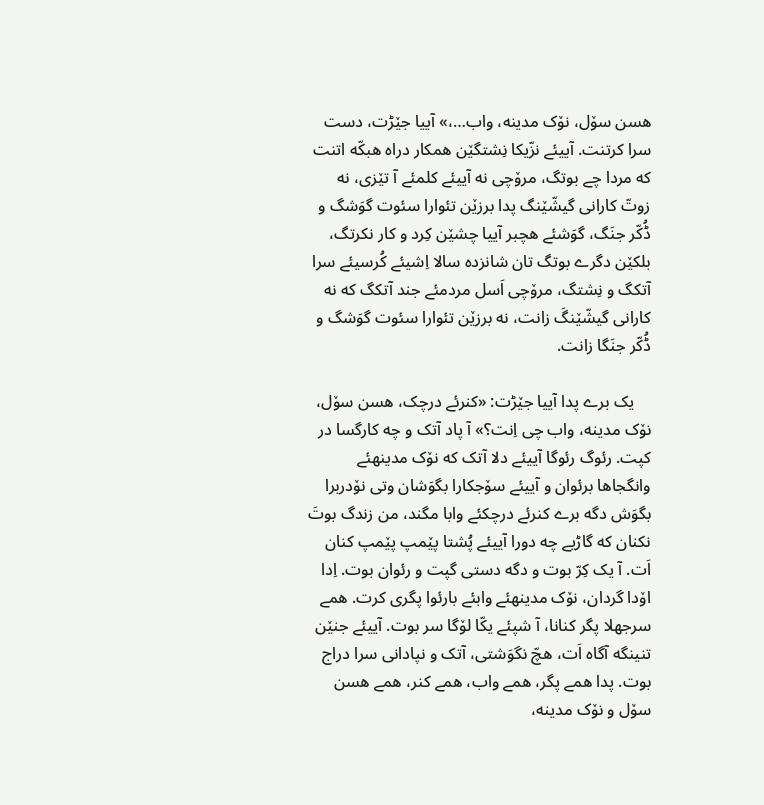هسن سۆل، نۆک مدینه، واب…،» آییا جێڑت، دست سرا کرتنت. آییئے نزّیکا نِشتگێن همکار دراه هبکّه اتنت که مردا چے بوتگ، مرۆچی نه آییئے کلمئے آ تێزی، نه زوتّ کارانی گیشّێنگ پدا برزێن تئوارا سئوت گوَشگ و ڈُکّر جنَگ، گوَشئے هچبر آییا چشێن کِرد و کار نکرتگ، بلکێن دگرے بوتگ تان شانزده سالا اِشیئے کُرسیئے سرا آتکگ و نِشتگ، مرۆچی اَسل مردمئے جند آتکگ که نه کارانی گیشّێنگَ زانت، نه برزێن تئوارا سئوت گوَشگ و ڈُکّر جنَگا زانت.

    یک برے پدا آییا جێڑت: «کنرئے درچک، هسن سۆل، نۆک مدینه، واب چی اِنت؟» آ پاد آتک و چه کارگسا در کپت. رئوگ رئوگا آییئے دلا آتک که نۆک مدینهئے وانگجاها برئوان و آییئے سۆجکارا بگوَشان وتی نۆدربرا بگوَش دگه برے کنرئے درچکئے وابا مگند، من زندگ بوتَ نکنان که گاڑیے چه دورا آییئے پُشتا پێمپ پێمپ کنان اَت. آ یک کِرّ بوت و دگه دستی گپت و رئوان بوت. اِدا اۆدا گردان، نۆک مدینهئے وابئے بارئوا پگری کرت. همے سرجهلا پگر کنانا، آ شپئے یکّا لۆگا سر بوت. آییئے جنێن تنینگه آگاه اَت، هچّ نگوَشتی، آتک و نپادانی سرا دراج بوت. پدا همے پگر، همے واب، همے کنر، همے هسن سۆل و نۆک مدینه،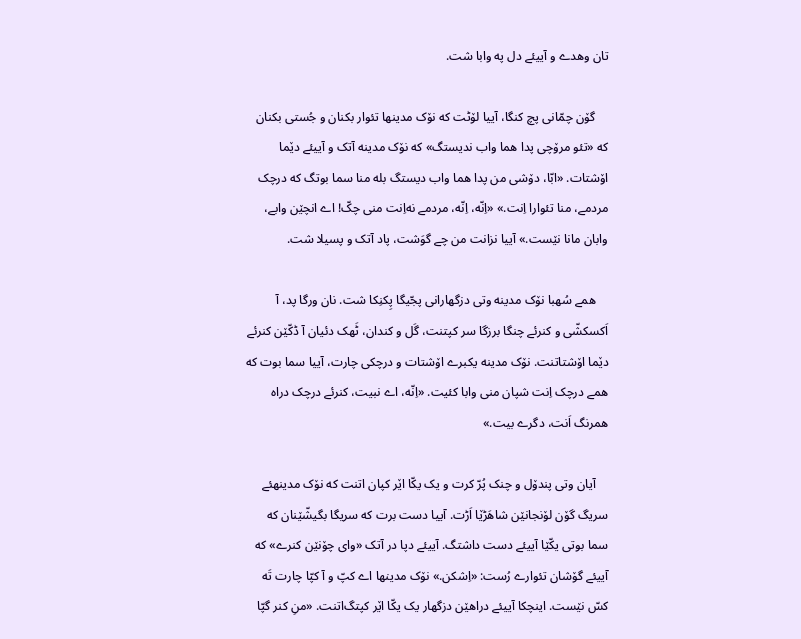تان وهدے و آییئے دل په وابا شت.

    گۆن چمّانی پچ کنگا، آییا لۆٹت که نۆک مدینها تئوار بکنان و جُستی بکنان که «تئو مرۆچی پدا هما واب ندیستگ» که نۆک مدینه آتک و آییئے دێما اۆشتات. «ابّا، دۆشی من پدا هما واب دیستگ بله منا سما بوتگ که درچک مردمے، منا تئوارا اِنت.» «اِنّه، اِنّه، مردمے نه‌اِنت منی چکّ! اے انچێن وابے، وابان مانا نێست.» آییا نزانت من چے گوَشت، پاد آتک و پسیلا شت.

    همے سُهبا نۆک مدینه وتی دزگهارانی پجّیگا پِکنِکا شت. نان ورگا پد، آ اَکسکشّی و کنرئے چنگا برزگا سر کپتنت، گَل و کندان، ٹَهک دئیان آ ڈکّێن کنرئے دێما اۆشتاتنت. نۆک مدینه یکبرے اۆشتات و درچکی چارت، آییا سما بوت که همے درچک اِنت شپان منی وابا کئیت. «اِنّه، اے نبیت، کنرئے درچک دراه همرنگ اَنت، دگرے بیت.»

    آیان وتی پندۆل و چنک پُرّ کرت و یک یکّا اێر کپان اتنت که نۆک مدینهئے سریگ گۆن لۆنجانێن شاهَڑێا اَڑت. آییا دست برت که سریگا بگیشّێنان که سما بوتی یکّێا آییئے دست داشتگ. آییئے دپا در آتک «وای چۆنێن کنرے» که آییئے گۆشان تئوارے رُست: «اِشکن.» نۆک مدینها اے کپّ و آ کپّا چارت تَه کسّ نێست. اینچکا آییئے دراهێن دزگهار یک یکّا اێر کپتگ‌اتنت. «منِ کنر گپّا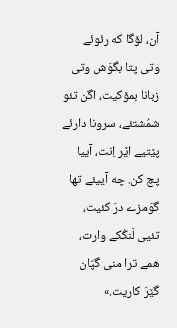آن، لۆگا که رئوئے وتی پتا بگوَش وتی زبانا بمۆکیت، اگن تئو شمُشتئے، سرونا دارئے پێتیے اێر اِنت، آییا پچ کن. چه آییئے تها گوَمزے درَ کئیت، تئیی لَنکُکے وارت، همے ترا منی گپّان گێرَ کاریت.»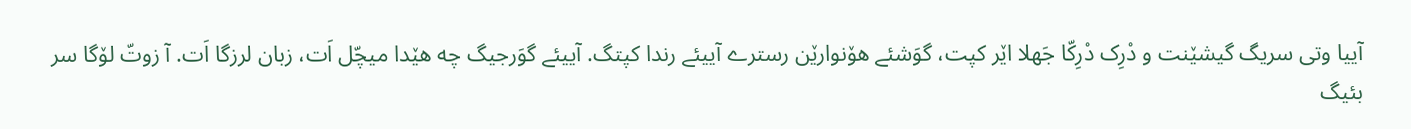آییا وتی سریگ گیشێنت و دْرِک دْرِکّا جَهلا اێر کپت، گوَشئے هۆنوارێن رسترے آییئے رندا کپتگ. آییئے گوَرجیگ چه هێدا میچّل اَت، زبان لرزگا اَت. آ زوتّ لۆگا سر بئیگ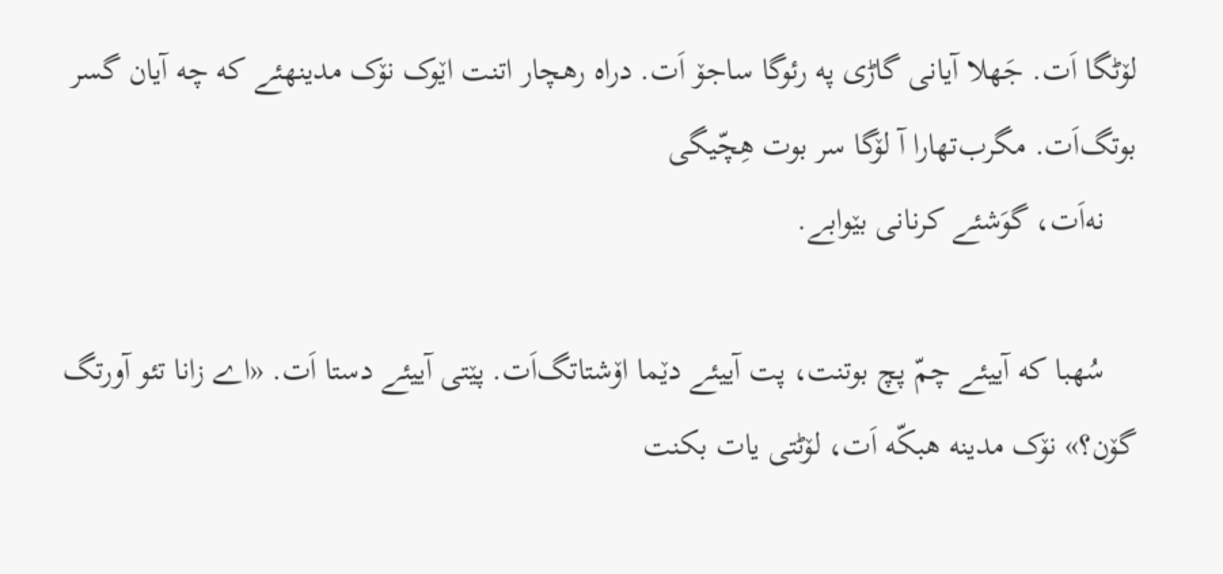لۆٹگا اَت. جَهلا آیانی گاڑی په رئوگا ساجۆ اَت. دراه رهچار اتنت اێوک نۆک مدینهئے که چه آیان گسر بوتگ‌اَت. مگرب‌تهارا آ لۆگا سر بوت هِچّیگی
    نه‌اَت، گوَشئے کرنانی بێوابے.

    سُهبا که آییئے چمّ پچ بوتنت، پت آییئے دێما اۆشتاتگ‌اَت. پێتی آییئے دستا اَت. «اے زانا تئو آورتگ گۆن؟» نۆک مدینه هبکّه اَت، لۆٹتی یات بکنت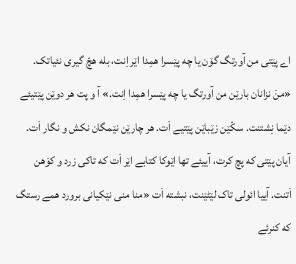اے پێتی من آورتگ گۆن یا چه پێسرا همِدا اێر اِنت، بله هچّ گیری نئیاتک. «منَ نزانان بارێن من آورتگ یا چه پێسرا همِدا اِنت.» آ و پت هر دوێن پێتیئے دێما نِشتنت. سکّێن زێباێن پێتیے اَت. هر چارێن نێمگان نکش و نگار اَت. آیان پێتی که پچ کرت، آییئے تها اێوکا کتابے اێر اَت که تاکی زرد و کوَهن اَتنت. آییا ائولی تاک لێٹێنت، نبشته اَت «منا منی نێکیانی برورد همے رستگ که کنرئے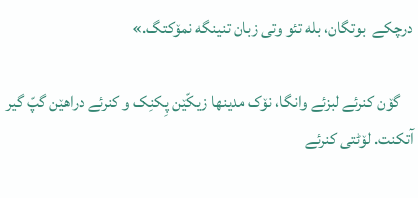درچکے  بوتگان، بله تئو وتی زبان تنینگه نمۆکتگ.»

    گۆن کنرئے لبزئے وانگا، نۆک مدینها زیکّێن پِکنِک و کنرئے دراهێن گپّ گیر آتکنت. لۆٹتی کنرئے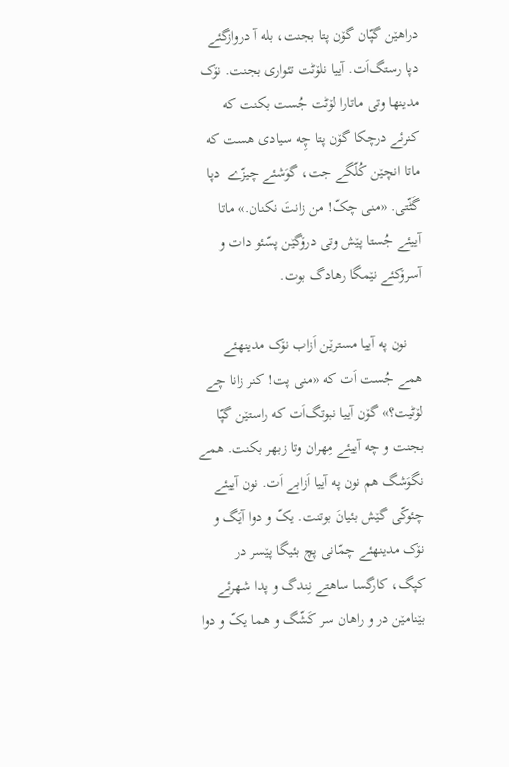دراهێن گپّان گۆن پتا بجنت، بله آ دروازگئے دپا رستگ‌اَت. آییا نلۆٹت تئواری بجنت. نۆک مدینها وتی ماتارا لۆٹت جُست بکنت که کنرئے درچکا گۆن پتا چِه سیادی هست که ماتا انچێن کُلّگے جت، گوَشئے چیزّے  دپا گَٹّتی. «منی چکّ! من زانتَ نکنان.» ماتا آییئے جُستا پێش وتی درۆگێن پسّئو دات و آسرۆکئے نێمگا رهادگ بوت.

    نون په آییا مسترێن اَزاب نۆک مدینهئے همے جُست اَت که «منی پت! کنر زانا چے لۆٹیت؟» گۆن آییا نبوتگ‌اَت که راستێن گپّا بجنت و چه آییئے مِهران وتا زبهر بکنت. همے نگوَشگ هم نون په آییا اَزابے اَت. نون آییئے چئوکّی گێش بئیانَ بوتنت. یکّ و دوا آیَگ و نۆک مدینهئے چمّانی پچ بئیگا پێسر در کپگ، کارگسا ساهتے نِندگ و پدا شهرئے بێنامێن در و راهان سر کَشّگ و هما یکّ و دوا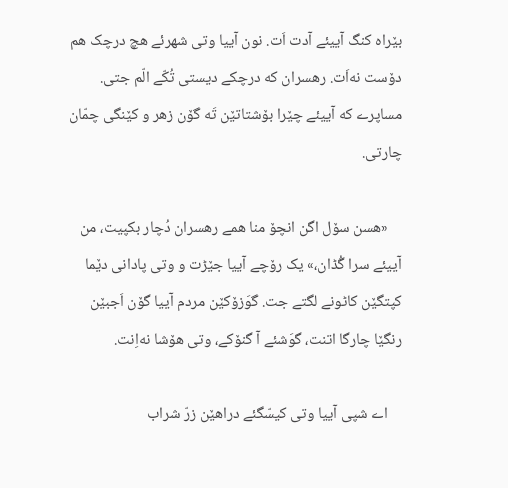بێراه کنگ آییئے آدت اَت. نون آییا وتی شهرئے هچ درچک هم دۆست نه‌اَت. رهسران که درچکے دیستی تُکّے الّم جتی. مساپرے که آییئے چێرا بۆشتاتێن تَه گۆن زهر و کێنگی چمّان چارتی.

    «هسن سۆل اگن انچۆ منا همے رهسران دُچار بکپیت، من آییئے سرا گُڈان،» یک رۆچے آییا جێڑت و وتی پادانی دێما کپتگێن کاٹونے لگتے جت. گوَزۆکێن مردم آییا گۆن اَجبێن رنگێا چارگا اتنت، گوَشئے آ گنۆکے، وتی هۆشا نه‌اِنت.

    اے شپی آییا وتی کیسّگئے دراهێن زرّ شراب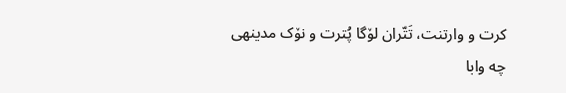کرت و وارتنت، تَتّران لۆگا پُترت و نۆک مدینهی چه وابا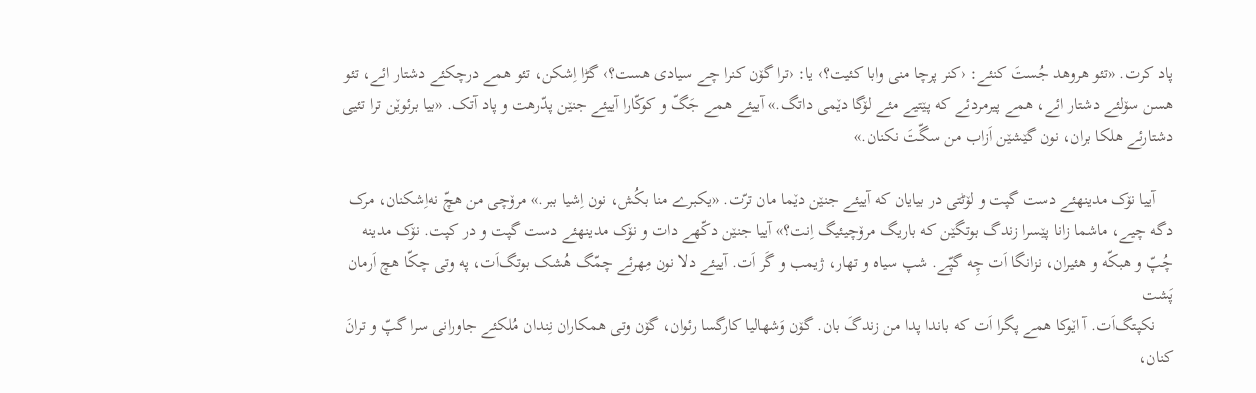پاد کرت. «تئو هروهد جُستَ کنئے: ‹کنر پرچا منی وابا کئیت؟› یا: ‹ترا گۆن کنرا چے سیادی هست؟› گڑا اِشکن، تئو همے درچکئے دشتار ائے، تئو هسن سۆلئے دشتار ائے، همے پیرمردئے که پێتیے مئے لۆگا دێمی داتگ.» آییئے همے جَگّ و کوکّارا آییئے جنێن پدّرهت و پاد آتک. «بیا برئوێن ترا تئیی دشتارئے هلکا بران، نون گێشێن اَزاب من سگّتَ نکنان.»

    آییا نۆک مدینهئے دست گپت و لۆٹتی در بیایان که آییئے جنێن دێما مان ترّت. «یکبرے منا بکُش، نون اِشیا ببر.» مرۆچی من هچّ نه‌اِشکنان، مرک دگه چیے، ماشما زانا پێسرا زندگ بوتگێن که باریگ مرۆچیئیگ اِنت؟» آییا جنێن دکّهے دات و نۆک مدینهئے دست گپت و در کپت. نۆک مدینه چُپّ و هبکّه و هئیران، نزانگا اَت چِه گپّے. شپ سیاه و تهار، ژیمب و گَر اَت. آییئے دلا نون مِهرئے چمّگ هُشک بوتگ‌اَت، په وتی چکّا هچ اَرمان پَشت
    نکپتگ‌اَت. آ اێوکا همے پگرا اَت که باندا پدا من زندگَ بان. گۆن وَشهالیا کارگسا رئوان، گۆن وتی همکاران نِندان مُلکئے جاورانی سرا گپّ و ترانَ کنان،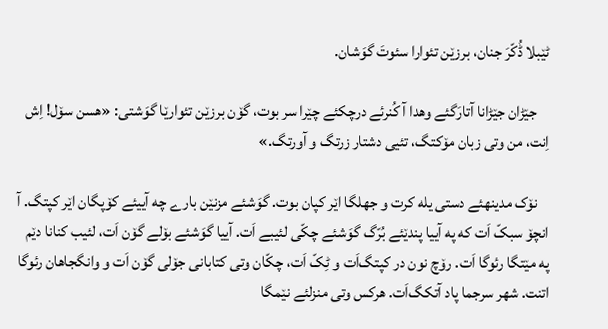ٹێبلا ڈُکّرَ جنان، برزێن تئوارا سئوتَ گوَشان.

    جێڑان جێڑانا آتارَگئے وهدا آ کُنرئے درچکئے چێرا سر بوت، گۆن برزێن تئوارێا گوَشتی: «هسن سۆل! اِش اِنت، من وتی زبان مۆکتگ، تئیی دشتار زرتگ و آورتگ.»

    نۆک مدینهئے دستی یله کرت و جهلگا اێر کپان بوت. گوَشئے مزنێن بارے چه آییئے کۆپگان اێر کپتگ. آ انچۆ سبکّ اَت که په آییا پندێئے بُرّگ گوَشئے چکّی لئیبے اَت. آییا گوَشئے بۆلے گۆن اَت، لئیب کنانا دێم په مێتگا رئوگا اَت. رۆچ نون در کپتگ‌اَت و ٹِکّ اَت، چکّان وتی کتابانی جۆلی گۆن اَت و وانگجاهان رئوگا اتنت. شهر سرجما پاد آتکگ‌اَت. هرکس وتی منزلئے نێمگا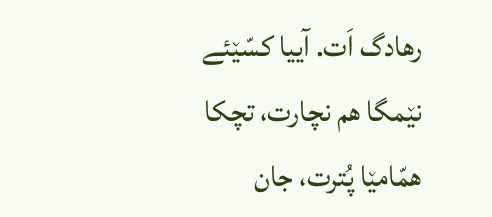رهادگ اَت. آییا کسّێئے نێمگا هم نچارت، تچکا همّامێا پُترت، جان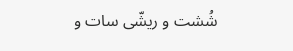شُشت و ریشّی سات و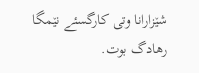شێزارانا وتی کارگسئے نێمگا رهادگ بوت.